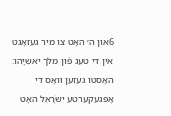6און ה׳ האָט צו מיר געזאָגט אין די טעג פֿון מלך יֹאשִיָהו: האָסטו געזען װאָס די אָפּגעקערטע יִשׂרָאֵל האָט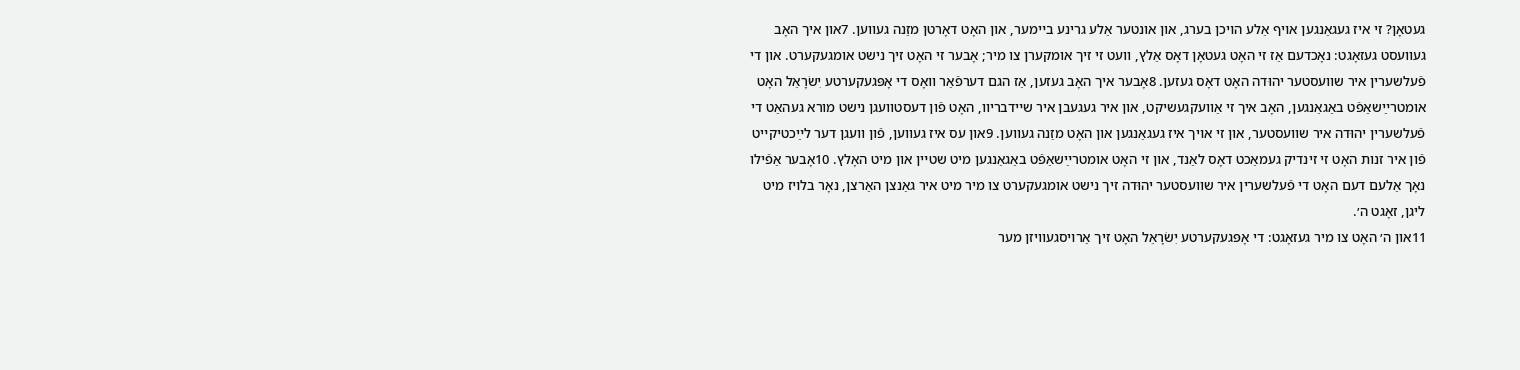געטאָן? זי איז געגאַנגען אױף אַלע הױכן בערג, און אונטער אַלע גרינע בײמער, און האָט דאָרטן מזַנה געװען. 7און איך האָב געװעסט געזאָגט: נאָכדעם אַז זי האָט געטאָן דאָס אַלץ, װעט זי זיך אומקערן צו מיר; אָבער זי האָט זיך נישט אומגעקערט. און די פֿעלשערין איר שװעסטער יהוּדה האָט דאָס געזען. 8אָבער איך האָב געזען, אַז הגם דערפֿאַר װאָס די אָפּגעקערטע יִשׂרָאֵל האָט אומטרײַשאַפֿט באַגאַנגען, האָב איך זי אַװעקגעשיקט, און איר געגעבן איר שײדבריװ, האָט פֿון דעסטװעגן נישט מורא געהאַט די פֿעלשערין יהוּדה איר שװעסטער, און זי אױך איז געגאַנגען און האָט מזַנה געװען. 9און עס איז געװען, פֿון װעגן דער לײַכטיקײט פֿון איר זנות האָט זי זינדיק געמאַכט דאָס לאַנד, און זי האָט אומטרײַשאַפֿט באַגאַנגען מיט שטײן און מיט האָלץ. 10אָבער אַפֿילו נאָך אַלעם דעם האָט די פֿעלשערין איר שװעסטער יהוּדה זיך נישט אומגעקערט צו מיר מיט איר גאַנצן האַרצן, נאָר בלױז מיט ליגן, זאָגט ה׳.
11און ה׳ האָט צו מיר געזאָגט: די אָפּגעקערטע יִשׂרָאֵל האָט זיך אַרױסגעװיזן מער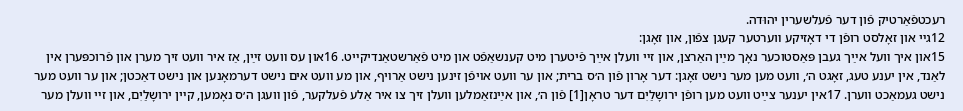רעכטפֿאַרטיק פֿון דער פֿעלשערין יהוּדה.
12גײ און זאָלסט רופֿן די דאָזיקע װערטער קעגן צפֿון, און זאָגן:
15און איך װעל אײַך געבן פּאַסטוכער נאָך מײַן האַרצן, און זײ װעלן אײַך פֿיטערן מיט קענשאַפֿט און מיט פֿאַרשטאַנדיקײט. 16און עס װעט זײַן, אַז איר װעט זיך מערן און פֿרוכפּערן אין לאַנד, אין יענע טעג, זאָגט ה׳, װעט מען מער נישט זאָגן: דער אָרון פֿון ה׳ס ברית; און ער װעט אױפֿן זינען נישט אַרױף, און מע װעט אים נישט דערמאָנען און נישט דאַכטן; און ער װעט מער נישט געמאַכט װערן. 17אין יענער צײַט װעט מען רופֿן ירושָלַיִם דער טראָן[1] פֿון ה׳, און אײַנזאַמלען װעלן זיך צו איר אַלע פֿעלקער, פֿון װעגן ה׳ס נאָמען, קײן ירושָלַיִם, און זײ װעלן מער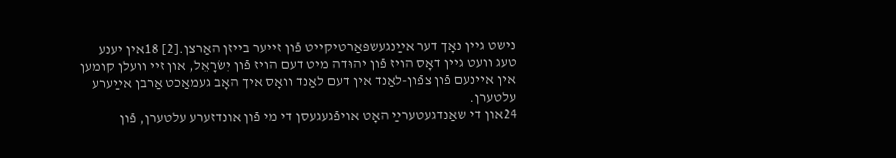נישט גײן נאָך דער אײַנגעשפּאַרטיקײט פֿון זײער בײזן האַרצן.[2] 18אין יענע טעג װעט גײן דאָס הױז פֿון יהוּדה מיט דעם הױז פֿון יִשׂרָאֵל, און זײ װעלן קומען אין אײנעם פֿון צפֿון-לאַנד אין דעם לאַנד װאָס איך האָב געמאַכט אַרבן אײַערע עלטערן.
24און די שאַנדגעטערײַ האָט אױפֿגעגעסן די מי פֿון אונדזערע עלטערן, פֿון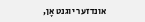אונדזער יוגנט אָן,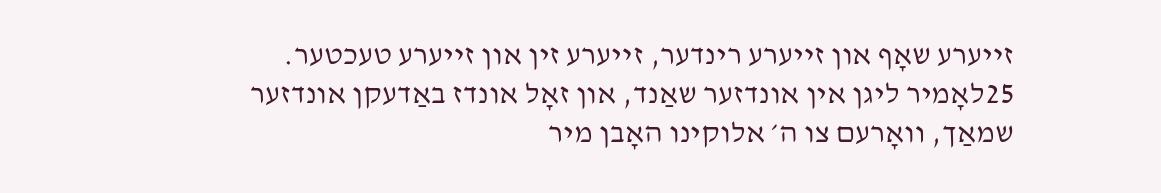זײערע שאָף און זײערע רינדער, זײערע זין און זײערע טעכטער. 25לאָמיר ליגן אין אונדזער שאַנד, און זאָל אונדז באַדעקן אונדזער שמאַך, װאָרעם צו ה׳ אלוקינו האָבן מיר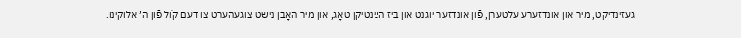געזינדיקט, מיר און אונדזערע עלטערן, פֿון אונדזער יוגנט און ביז הײַנטיקן טאָג, און מיר האָבן נישט צוגעהערט צו דעם קֹול פֿון ה׳ אלוקינו.